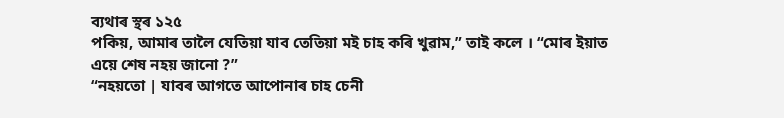ব্যথাৰ স্থৰ ১২৫
পকিয়, আমাৰ তালৈ যেতিয়া যাব তেতিয়া মই চাহ কৰি খুৱাম,” তাই কলে । “মোৰ ইয়াত এয়ে শেষ নহয় জানো ?”
“নহয়তো | যাবৰ আগতে আপোনাৰ চাহ চেনী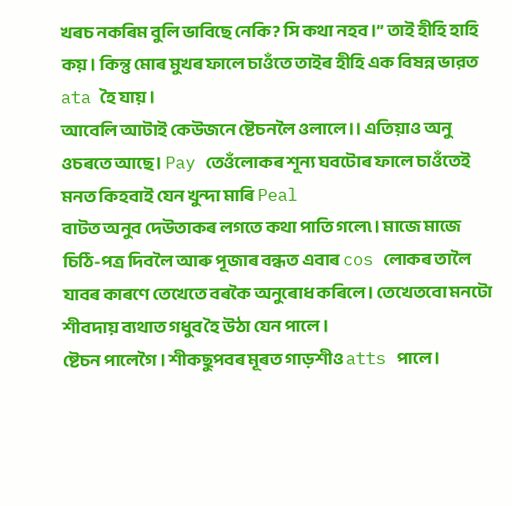খৰচ নকৰিম বুলি ভাবিছে নেকি? সি কথা নহব ।” তাই হীহি হাহি কয়। কিন্তু মোৰ মুখৰ ফালে চাওঁতে তাইৰ হীহি এক বিষন্ন ভারত ata হৈ যায়।
আবেলি আটাই কেউজনে ষ্টেচনলৈ ওলালে।। এতিয়াও অনু ওচৰতে আছে। Pay তেওঁলোকৰ শূন্য ঘবটোৰ ফালে চাওঁতেই মনত কিহবাই যেন খুন্দা মাৰি Peal
বাটত অনুব দেউতাকৰ লগতে কথা পাতি গলে৷। মাজে মাজে চিঠি-পত্ৰ দিবলৈ আৰু পূজাৰ বন্ধত এবাৰ cos লোকৰ তালৈ যাবৰ কাৰণে তেখেতে বৰকৈ অনুৰোধ কৰিলে। তেখেতবো মনটো শীবদায় ব্যথাত গধুব হৈ উঠা যেন পালে ।
ষ্টেচন পালেগৈ । শীকছুপবৰ মূৰত গাড়শীও atts পালে।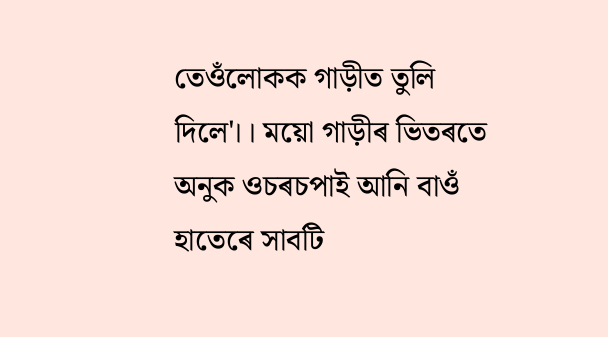তেওঁলোকক গাড়ীত তুলি দিলে'।। ময়ো গাড়ীৰ ভিতৰতে অনুক ওচৰচপাই আনি বাওঁ হাতেৰে সাবটি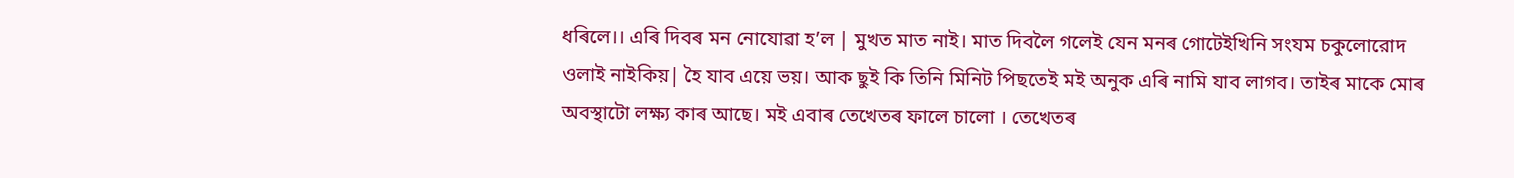ধৰিলে।। এৰি দিবৰ মন নোযোৱা হ’ল | মুখত মাত নাই। মাত দিবলৈ গলেই যেন মনৰ গোটেইখিনি সংযম চকুলোরোদ ওলাই নাইকিয়| হৈ যাব এয়ে ভয়। আক ছুই কি তিনি মিনিট পিছতেই মই অনুক এৰি নামি যাব লাগব। তাইৰ মাকে মোৰ অবস্থাটো লক্ষ্য কাৰ আছে। মই এবাৰ তেখেতৰ ফালে চালো । তেখেতৰ